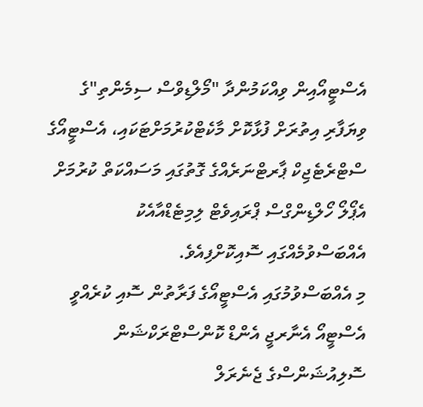އެސްޓީއޯއިން ވިއްކަމުންދާ "މޯލްޑިވްސް ސިމެންތި"ގެ ވިޔަފާރި އިތުރަށް ފުޅާކޮށް މާކެޓްކުރުމަށްޓަކައި، އެސްޓީއޯގެ ސްޓްރެޓެޖިކް ޕާރޓްނަރެއްގެ ގޮތުގައި މަސައްކަތް ކުރުމަށް އެޕޯލޯ ހޯލްޑިންގްސް ޕްރައިވެޓް ލިމިޓެޑްއާއެކު އެއްބަސްވުމެއްގައި ސޮއިކޮށްފިއެވެ.
މި އެއްބަސްވުމުގައި އެސްޓީއޯގެ ފަރާތުން ސޮއި ކުރެއްވީ އެސްޓީއޯ އެނާރޖީ އެންޑް ކޮންސްޓްރަކްޝަން ސޮލިއުޝަންސްގެ ޖެނެރަލް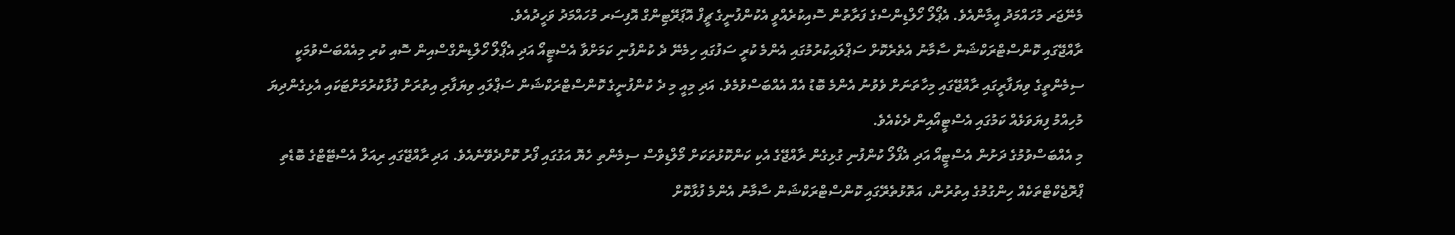މެނޭޖަރ މުހައްމަދު އީމާންއެވެ. އެޕޯލޯ ހޯލްޑިންސްގެ ފަރާތުން ސޮއިކުރެއްވީ އެކުންފުނީގެ ޗީފް އޮޕަރޭޓިންގް އޮފިސަރ މުހައްމަދު ވަހީދުއެވެ.
ރާއްޖޭގައި ކޮންސްޓްރަކްޝަން ސާމާނު އެތެރެކޮށް ސަޕްލައިކުރުމުގައި އެންމެ ކުރީ ސަފުގައި ހިމެނޭ ދެ ކުންފުނި ކަމަށްވާ އެސްޓީއޯ އަދި އެޕޯލޯ ހޯލްޑިންގްސްއިން ސޮއި ކުރި މިއެއްބަސްވުމަކީ ސިމެންތީގެ ވިޔަފާރީގައި ރާއްޖޭގައި މިހާތަނަށް ވެވުނު އެންމެ ބޮޑު އެއް އެއްބަސްވުމެވެ. އަދި މިއީ މި ދެ ކުންފުނީގެ ކޮންސްޓްރަކްޝަން ސަޕްލައި ވިޔަފާރި އިތުރަށް ފުޅާކުރުމަށްޓަކައި އެޅިގެންދިޔަ މުހިއްމު ފިޔަވަޅެއް ކަމުގައި އެސްޓީއޯއިން ދެކެއެވެ.
މި އެއްބަސްވުމުގެ ދަށުން އެސްޓީއޯ އަދި އެފޯލޯ ކުންފުނި ގުޅިގެން ރާއްޖޭގެ އެކި ކަންކޮޅުތަކަށް މޯލްޑިވްސް ސިމެންތި ހެޔޮ އަގުގައި ފޯރު ކޮށްދެވޭނެއެވެ. އަދި ރާއްޖޭގައި ރިއަލް އެސްޓޭޓްގެ ބޮޑެތި ޕްރޮޖެކްޓްތަކެއް ހިންގުމުގެ އިތުރުން، އަތޮޅުތެރޭގައި ކޮންސްޓްރަކްޝަން ސާމާނު އެންމެ ފުޅާކޮށް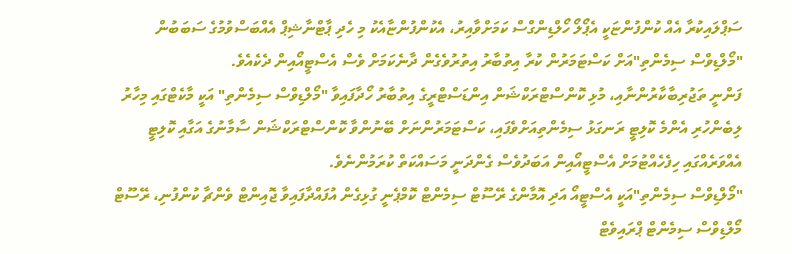ސަޕްލައިކުރާ އެއް ކުންފުންޏަކީ އެޕޯލޯ ހޯލްޑިންގްސް ކަމަށްވާއިރު، އެކުންފުންޏާއެކު މި ހެދި ޕާޓްނާޝިޕް އެއްބަސްވުމުގެ ސަބަބުން "މޯލްޑިވްސް ސިމެންތި"އަށް ކަސްޓަމަރުން ކުރާ އިތުބާރު އިތުރުވެގެން ދާނެކަމަށް ވެސް އެސްޓީއޯއިން ދެކެއެވެ.
ފަންނީ ތަޖުރިބާކާރުންނާއި، މުޅި ކޮންސްޓްރަކްޝަން އިންޑަސްޓްރީގެ އިތުބާރު ހޯދާފައިވާ "މޯލްޑިވްސް ސިމެންތި" އަކީ މާކެޓްގައި މިހާރު ލިބެންހުރި އެންމެ ކޮލިޓީ ރަނގަޅު ސިމެންތިއަށްވެފައި، ކަސްޓަމަރުންނަށް ބޭނުންވާ ކޮންސްޓްރަކްޝަން ސާމާނުގެ އަގާއި ކޮލިޓީ އެއްވަރެއްގައި ހިފެހެއްޓުމަށް އެސްޓީއޯއިން އަބަދުވެސް ގެންދަނީ މަސައްކަތް ކުރަމުންނެވެ.
"މޯލްޑިވްސް ސިމެންތި"އަކީ އެސްޓީއޯ އަދި އޮމާންގެ ރޭސޫޓް ސިމެންޓް ކޮމްޕެނީ ގުޅިގެން އުފައްދާފައިވާ ޖޮއިންޓް ވެންޗާ ކުންފުނި، ރޭސޫޓް މޯލްޑިވްސް ސިމެންޓް ޕްރައިވެޓް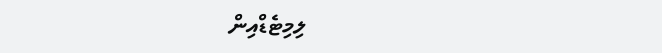ލިމިޓެޑްއިން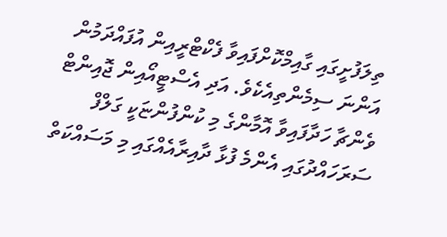ތިލަފުށީގައި ގާއިމްކޮށްފައިވާ ފެކްޓްރީއިން އުފައްދަމުން އަންނަ ސިމެންތިއެކެވެ. އަދި އެސްޓީއޯއިން ޖޮއިންޓް ވެންޗާ ހަދާފައިވާ އޮމާންގެ މި ކުންފުންޏަކީ ގަލްފް ސަރަހައްދުގައި އެންމެ ފުޅާ ދާއިރާއެއްގައި މި މަސައްކަތް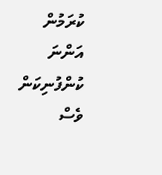ކުރަމުން އަންނަ ކުންފުނިކަން ވެސް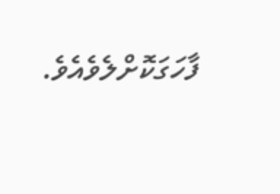ފާހަގަކޮށްލެވެއެވެ.